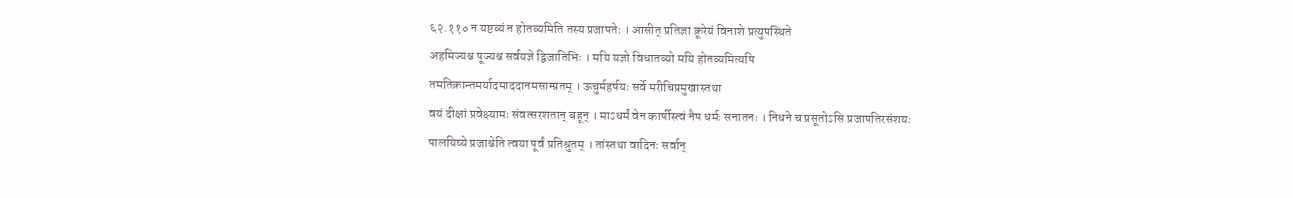६२.११० न यष्टव्यं न होतव्यमिति तस्य प्रजापतेः । आसीत् प्रतिज्ञा क्रूरेयं विनाशे प्रत्युपस्थिते
अहमिज्यश्च पूज्यश्च सर्वयज्ञे द्विजातिभिः । मयि यज्ञो विधातव्यो मयि होतव्यमित्यपि
तमतिक्रान्तमर्यादमाददानमसाम्प्रतम् । ऊचुर्महर्षयः सर्वे मरीचिप्रमुखास्तथा
वयं दीक्षां प्रवेक्ष्यामः संवत्सरशतान् बहून् । माऽधर्मं वेन कार्षीस्त्वं नैष धर्मः सनातनः । निधने च प्रसूतोऽसि प्रजापतिरसंशयः
पालयिष्ये प्रजाश्चेति त्वया पूर्वं प्रतिश्रुतम् । तांस्तथा वादिनः सर्वान्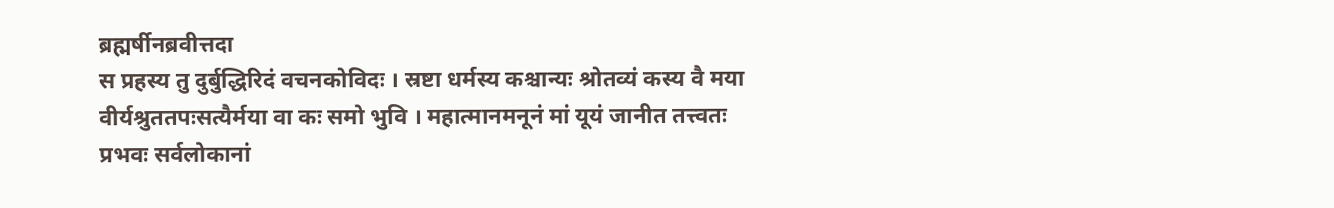ब्रह्मर्षीनब्रवीत्तदा
स प्रहस्य तु दुर्बुद्धिरिदं वचनकोविदः । स्रष्टा धर्मस्य कश्चान्यः श्रोतव्यं कस्य वै मया
वीर्यश्रुततपःसत्यैर्मया वा कः समो भुवि । महात्मानमनूनं मां यूयं जानीत तत्त्वतः
प्रभवः सर्वलोकानां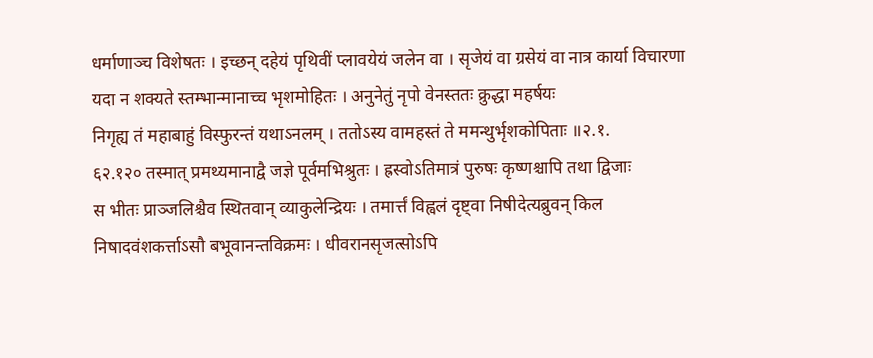धर्माणाञ्च विशेषतः । इच्छन् दहेयं पृथिवीं प्लावयेयं जलेन वा । सृजेयं वा ग्रसेयं वा नात्र कार्या विचारणा
यदा न शक्यते स्तम्भान्मानाच्च भृशमोहितः । अनुनेतुं नृपो वेनस्ततः क्रुद्धा महर्षयः
निगृह्य तं महाबाहुं विस्फुरन्तं यथाऽनलम् । ततोऽस्य वामहस्तं ते ममन्थुर्भृशकोपिताः ॥२.१.
६२.१२० तस्मात् प्रमथ्यमानाद्वै जज्ञे पूर्वमभिश्रुतः । ह्रस्वोऽतिमात्रं पुरुषः कृष्णश्चापि तथा द्विजाः
स भीतः प्राञ्जलिश्चैव स्थितवान् व्याकुलेन्द्रियः । तमार्त्तं विह्वलं दृष्ट्वा निषीदेत्यब्रुवन् किल
निषादवंशकर्त्ताऽसौ बभूवानन्तविक्रमः । धीवरानसृजत्सोऽपि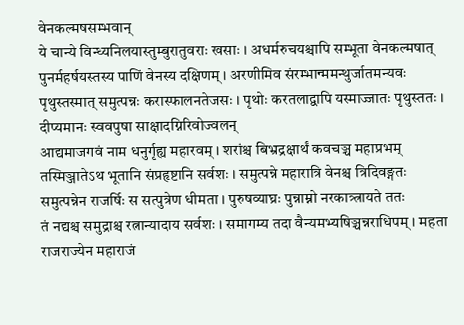वेनकल्मषसम्भवान्
ये चान्ये विन्ध्यनिलयास्तुम्बुरातुवराः खसाः । अधर्मरुचयश्चापि सम्भूता वेनकल्मषात्
पुनर्महर्षयस्तस्य पाणिं वेनस्य दक्षिणम् । अरणीमिव संरम्भान्ममन्थुर्जातमन्यवः
पृथुस्तस्मात् समुत्पन्नः करास्फालनतेजसः । पृथोः करतलाद्वापि यस्माज्जातः पृथुस्ततः । दीप्यमानः स्ववपुषा साक्षादग्निरिवोज्वलन्
आद्यमाजगवं नाम धनुर्गृह्य महारवम् । शरांश्च बिभ्रद्रक्षार्थं कवचञ्च महाप्रभम्
तस्मिञ्जातेऽथ भूतानि संप्रहृष्टानि सर्वशः । समुत्पन्ने महारात्रि वेनश्च त्रिदिवङ्गतः
समुत्पन्नेन राजर्षिः स सत्पुत्रेण धीमता । पुरुषव्याघ्रः पुन्नाम्नो नरकात्र्त्रायते ततः
तं नद्यश्च समुद्राश्च रत्नान्यादाय सर्वशः । समागम्य तदा वैन्यमभ्यषिञ्चन्नराधिपम् । महता राजराज्येन महाराजं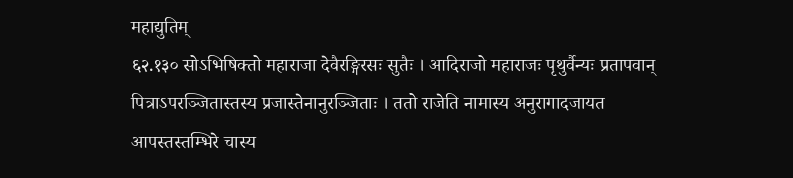महाद्युतिम्
६२.१३० सोऽभिषिक्तो महाराजा देवैरङ्गिरसः सुतैः । आदिराजो महाराजः पृथुर्वैन्यः प्रतापवान्
पित्राऽपरञ्जितास्तस्य प्रजास्तेनानुरञ्जिताः । ततो राजेति नामास्य अनुरागादजायत
आपस्तस्तम्भिरे चास्य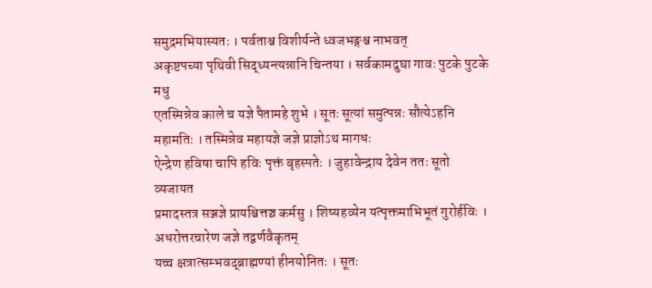समुद्रमभियास्यतः । पर्वताश्च विशीर्यन्ते ध्वजभङ्गश्च नाभवत्
अकृष्टपच्या पृथिवी सिद्ध्यन्त्यन्नानि चिन्तया । सर्वकामदुघा गावः पुटके पुटके मधु
एतस्मिन्नेव काले च यज्ञे पैतामहे शुभे । सूतः सूत्यां समुत्पन्नः सौत्येऽहनि महामतिः । तस्मिन्नेव महायज्ञे जज्ञे प्राज्ञोऽथ मागधः
ऐन्द्रेण हविषा चापि हविः पृक्तं बृहस्पतेः । जुहावेन्द्राय देवेन ततः सूतो व्यजायत
प्रमादस्तत्र सञ्जज्ञे प्रायश्चित्तञ्च कर्मसु । शिष्यहव्येन यत्पृक्तमाभिभूतं गुरोर्हविः । अधरोत्तरचारेण जज्ञे तद्वर्णवैकृतम्
यच्च क्षत्रात्सम्भवद्ब्राह्मण्यां हीनयोनितः । सूतः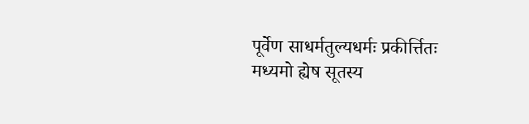पूर्वेण साधर्मतुल्यधर्मः प्रकीर्त्तितः
मध्यमो ह्येष सूतस्य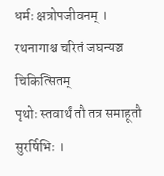धर्मः क्षत्रोपजीवनम् । रथनागाश्च चरितं जघन्यञ्च चिकित्सितम्
पृथोः स्तवार्थं तौ तत्र समाहूतौ सुरर्षिभिः ।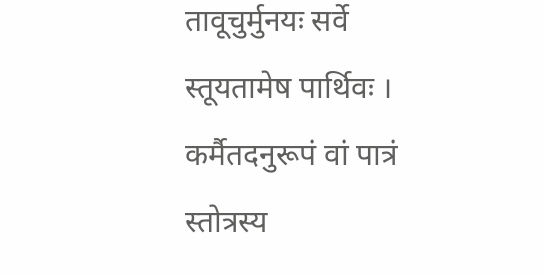तावूचुर्मुनयः सर्वे स्तूयतामेष पार्थिवः । कर्मैतदनुरूपं वां पात्रं स्तोत्रस्य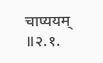चाप्ययम् ॥२.१.